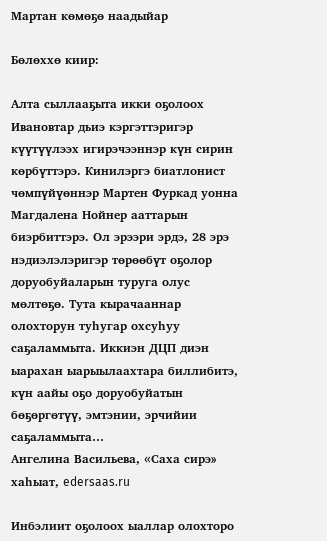Мартан көмөҕө наадыйар

Бөлөххө киир:

Алта сыллааҕыта икки оҕолоох Ивановтар дьиэ кэргэттэригэр күүтүүлээх игирэчээннэр күн сирин көрбүттэрэ. Кинилэргэ биатлонист чөмпүйүөннэр Мартен Фуркад уонна Магдалена Нойнер ааттарын биэрбиттэрэ. Ол эрээри эрдэ, 28 эрэ нэдиэлэлэригэр төрөөбүт оҕолор доруобуйаларын туруга олус мөлтөҕө. Тута кырачааннар олохторун туһугар охсуһуу саҕаламмыта. Иккиэн ДЦП диэн ыарахан ыарыылаахтара биллибитэ, күн аайы оҕо доруобуйатын бөҕөргөтүү, эмтэнии, эрчийии саҕаламмыта…
Ангелина Васильева, «Cаха сирэ» хаһыат, edersaas.ru

Инбэлиит оҕолоох ыаллар олохторо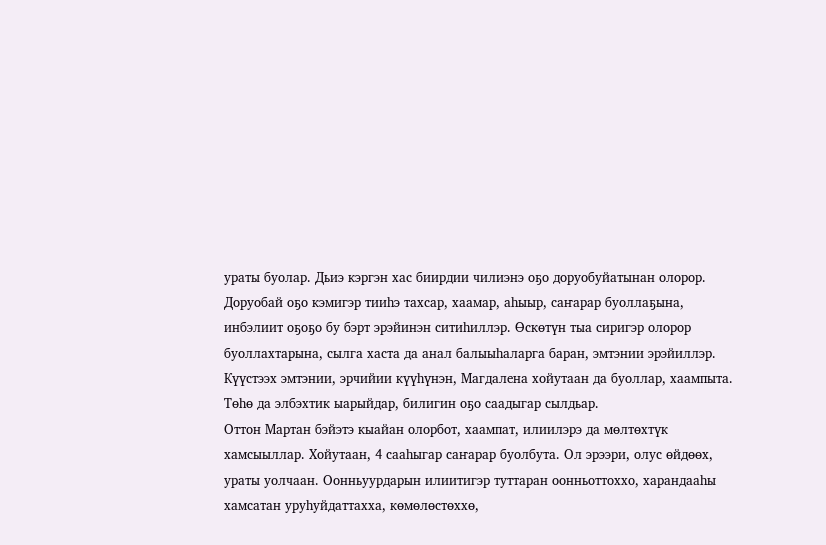ураты буолар. Дьиэ кэргэн хас биирдии чилиэнэ оҕо доруобуйатынан олорор. Доруобай оҕо кэмигэр тииһэ тахсар, хаамар, аһыыр, саҥарар буоллаҕына, инбэлиит оҕоҕо бу бэрт эрэйинэн ситиһиллэр. Өскөтүн тыа сиригэр олорор буоллахтарына, сылга хаста да анал балыыһаларга баран, эмтэнии эрэйиллэр.
Күүстээх эмтэнии, эрчийии күүһүнэн, Магдалена хойутаан да буоллар, хаампыта. Төһө да элбэхтик ыарыйдар, билигин оҕо саадыгар сылдьар.
Оттон Мартан бэйэтэ кыайан олорбот, хаампат, илиилэрэ да мөлтөхтүк хамсыыллар. Хойутаан, 4 сааһыгар саҥарар буолбута. Ол эрээри, олус өйдөөх, ураты уолчаан. Оонньуурдарын илиитигэр туттаран оонньоттоххо, харандааһы хамсатан уруһуйдаттахха, көмөлөстөххө,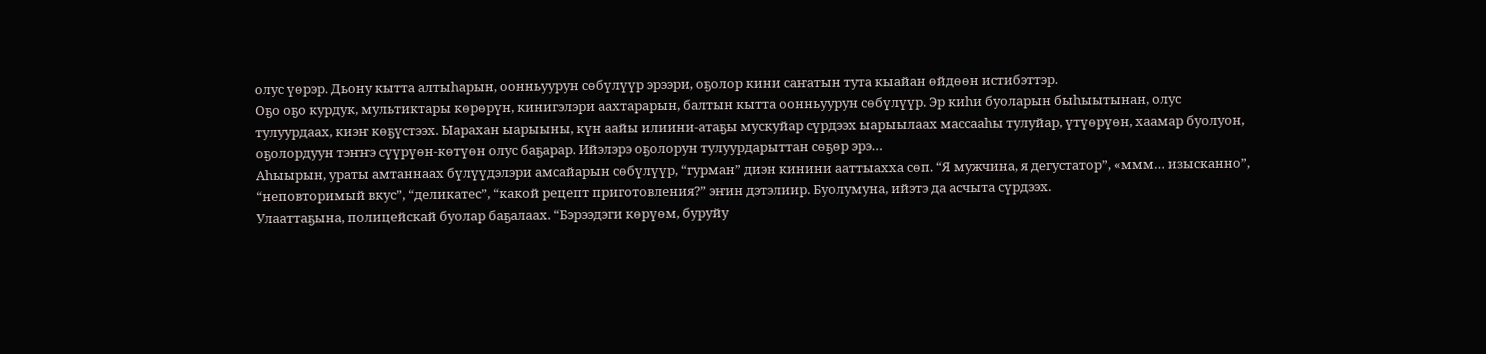олус үөрэр. Дьону кытта алтыһарын, оонньуурун сөбүлүүр эрээри, оҕолор кини саҥатын тута кыайан өйдөөн истибэттэр.
Оҕо оҕо курдук, мультиктары көрөрүн, кинигэлэри аахтарарын, балтын кытта оонньуурун сөбүлүүр. Эр киһи буоларын быһыытынан, олус тулуурдаах, киэҥ көҕүстээх. Ыарахан ыарыыны, күн аайы илиини-атаҕы мускуйар сүрдээх ыарыылаах массааһы тулуйар, үтүөрүөн, хаамар буолуон, оҕолордуун тэҥҥэ сүүрүөн-көтүөн олус баҕарар. Ийэлэрэ оҕолорун тулуурдарыттан сөҕөр эрэ…
Аһыырын, ураты амтаннаах бүлүүдэлэри амсайарын сөбүлүүр, “гурман” диэн кинини ааттыахха сөп. “Я мужчина, я дегустатор”, «ммм… изысканно”, “неповторимый вкус”, “деликатес”, “какой рецепт приготовления?” эҥин дэтэлиир. Буолумуна, ийэтэ да асчыта сүрдээх.
Улааттаҕына, полицейскай буолар баҕалаах. “Бэрээдэги көрүөм, буруйу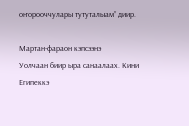оҥорооччулары тутуталыам” диир.

Мартан-фараон кэпсээнэ
Уолчаан биир ыра санаалаах. Кини Египеккэ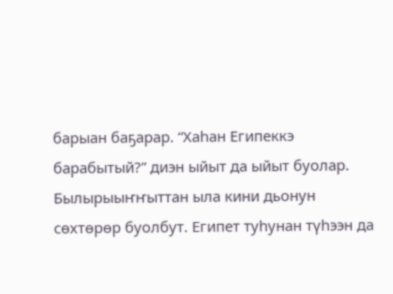барыан баҕарар. “Хаһан Египеккэ барабытый?” диэн ыйыт да ыйыт буолар.
Былырыыҥҥыттан ыла кини дьонун сөхтөрөр буолбут. Египет туһунан түһээн да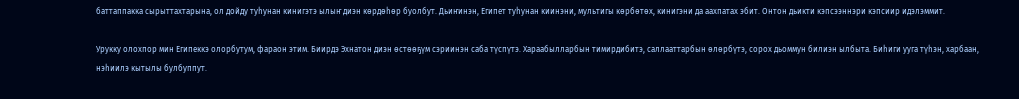баттаппакка сырыттахтарына, ол дойду туһунан кинигэтэ ылыҥ диэн көрдөһөр буолбут. Дьиҥинэн, Египет туһунан киинэни, мультигы көрбөтөх, кинигэни да аахпатах эбит. Онтон дьикти кэпсээннэри кэпсиир идэлэммит.

Урукку олохпор мин Египеккэ олорбутум, фараон этим. Биирдэ Эхнатон диэн өстөөҕүм сэриинэн саба түспүтэ. Хараабылларбын тимирдибитэ, саллааттарбын өлөрбүтэ, сорох дьоммун билиэн ылбыта. Биһиги ууга түһэн, харбаан, нэһиилэ кытылы булбуппут.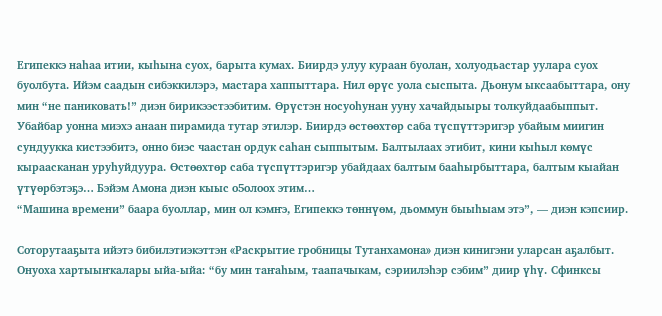Египеккэ наһаа итии, кыһына суох, барыта кумах. Биирдэ улуу кураан буолан, холуодьастар уулара суох буолбута. Ийэм саадын сибэккилэрэ, мастара хаппыттара. Нил өрүс уола сыспыта. Дьонум ыксаабыттара, ону мин “не паниковать!” диэн бирикээстээбитим. Өрүстэн носуоһунан ууну хачайдыыры толкуйдаабыппыт.
Убайбар уонна миэхэ анаан пирамида тутар этилэр. Биирдэ өстөөхтөр саба түспүттэригэр убайым миигин сундуукка кистээбитэ, онно биэс чаастан ордук саһан сыппытым. Балтылаах этибит, кини кыһыл көмүс кыраасканан уруһуйдуура. Өстөөхтөр саба түспүттэригэр убайдаах балтым бааһырбыттара, балтым кыайан үтүөрбэтэҕэ… Бэйэм Амона диэн кыыс о5олоох этим…
“Машина времени” баара буоллар, мин ол кэмҥэ, Египеккэ төннүөм, дьоммун быыһыам этэ”, — диэн кэпсиир.

Соторутааҕыта ийэтэ бибилэтиэкэттэн «Раскрытие гробницы Тутанхамона» диэн кинигэни уларсан аҕалбыт. Онуоха хартыыҥкалары ыйа-ыйа: “бу мин таҥаһым, таапачыкам, сэриилэһэр сэбим” диир үһү. Сфинксы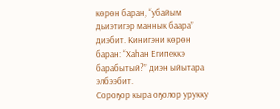көрөн баран, “убайым дьиэтигэр маннык баара” диэбит. Кинигэни көрөн баран: “Хаһан Египеккэ барабытый?” диэн ыйытара элбээбит.
Сороҕор кыра оҕолор урукку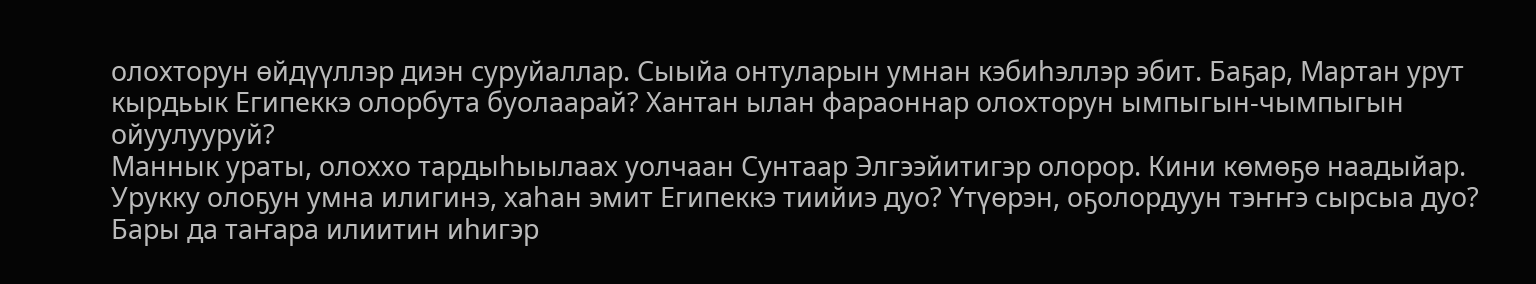олохторун өйдүүллэр диэн суруйаллар. Сыыйа онтуларын умнан кэбиһэллэр эбит. Баҕар, Мартан урут кырдьык Египеккэ олорбута буолаарай? Хантан ылан фараоннар олохторун ымпыгын-чымпыгын ойуулууруй?
Маннык ураты, олоххо тардыһыылаах уолчаан Сунтаар Элгээйитигэр олорор. Кини көмөҕө наадыйар. Урукку олоҕун умна илигинэ, хаһан эмит Египеккэ тиийиэ дуо? Үтүөрэн, оҕолордуун тэҥҥэ сырсыа дуо?
Бары да таҥара илиитин иһигэр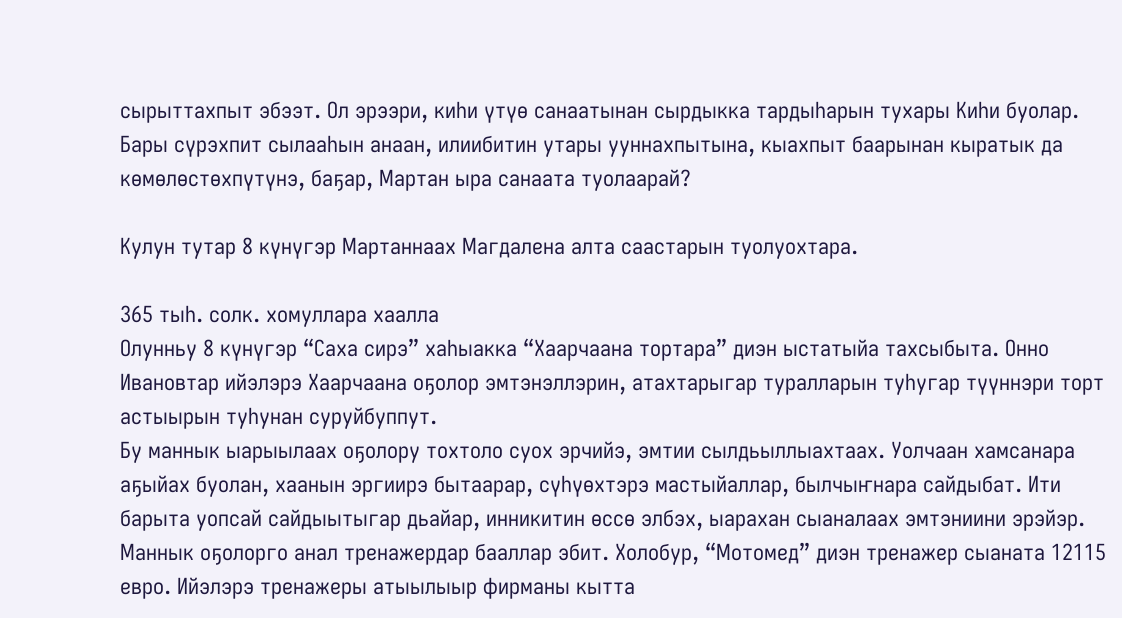сырыттахпыт эбээт. Ол эрээри, киһи үтүө санаатынан сырдыкка тардыһарын тухары Киһи буолар. Бары сүрэхпит сылааһын анаан, илиибитин утары ууннахпытына, кыахпыт баарынан кыратык да көмөлөстөхпүтүнэ, баҕар, Мартан ыра санаата туолаарай?

Кулун тутар 8 күнүгэр Мартаннаах Магдалена алта саастарын туолуохтара.

365 тыһ. солк. хомуллара хаалла
Олунньу 8 күнүгэр “Саха сирэ” хаһыакка “Хаарчаана тортара” диэн ыстатыйа тахсыбыта. Онно Ивановтар ийэлэрэ Хаарчаана оҕолор эмтэнэллэрин, атахтарыгар туралларын туһугар түүннэри торт астыырын туһунан суруйбуппут.
Бу маннык ыарыылаах оҕолору тохтоло суох эрчийэ, эмтии сылдьыллыахтаах. Уолчаан хамсанара аҕыйах буолан, хаанын эргиирэ бытаарар, сүһүөхтэрэ мастыйаллар, былчыҥнара сайдыбат. Ити барыта уопсай сайдыытыгар дьайар, инникитин өссө элбэх, ыарахан сыаналаах эмтэниини эрэйэр.
Маннык оҕолорго анал тренажердар бааллар эбит. Холобур, “Мотомед” диэн тренажер сыаната 12115 евро. Ийэлэрэ тренажеры атыылыыр фирманы кытта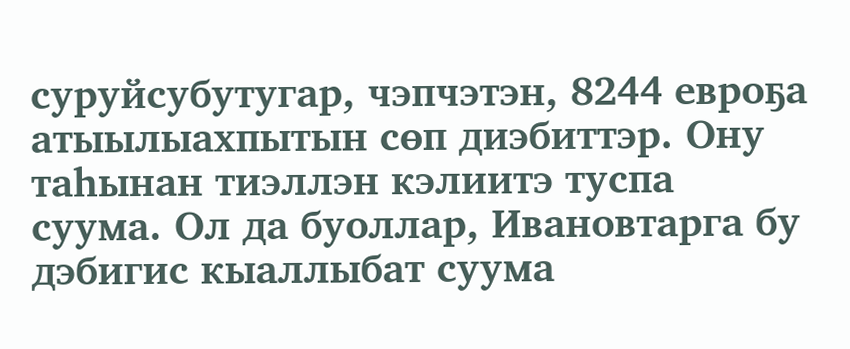суруйсубутугар, чэпчэтэн, 8244 евроҕа атыылыахпытын сөп диэбиттэр. Ону таһынан тиэллэн кэлиитэ туспа суума. Ол да буоллар, Ивановтарга бу дэбигис кыаллыбат суума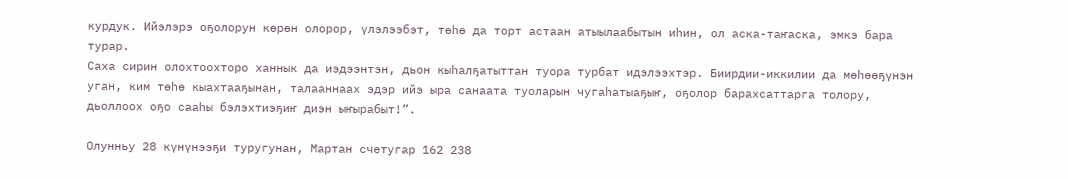курдук. Ийэлэрэ оҕолорун көрөн олорор, үлэлээбэт, төһө да торт астаан атыылаабытын иһин, ол аска-таҥаска, эмкэ бара турар.
Саха сирин олохтоохторо ханнык да иэдээнтэн, дьон кыһалҕатыттан туора турбат идэлээхтэр. Биирдии-иккилии да мөһөөҕүнэн уган, ким төһө кыахтааҕынан, талааннаах эдэр ийэ ыра санаата туоларын чугаһатыаҕыҥ, оҕолор барахсаттарга толору, дьоллоох оҕо сааһы бэлэхтиэҕиҥ диэн ыҥырабыт!”.

Олунньу 28 күнүнээҕи туругунан, Мартан счетугар 162 238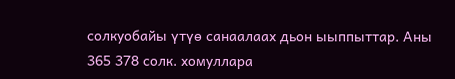солкуобайы үтүө санаалаах дьон ыыппыттар. Аны 365 378 солк. хомуллара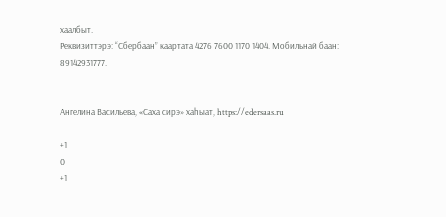хаалбыт.
Реквизиттэрэ: “Сбербаан” каартата 4276 7600 1170 1404. Мобильнай баан: 89142931777.


Ангелина Васильева, «Cаха сирэ» хаһыат, https://edersaas.ru

+1
0
+1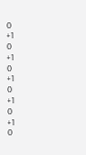0
+1
0
+1
0
+1
0
+1
0
+1
0